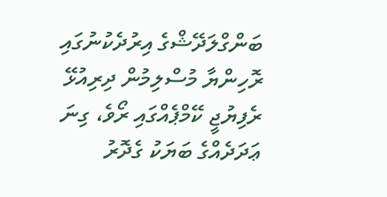ބަންގްލަދޭޝްގެ އިރުދެކުނުގައި ރޮހިންޔާ މުސްލިމުން ދިރިއުޅޭ ރެފިޔުޖީ ކޭމްޕެއްގައި ރޯވެ، ގިނަ ޢަދަދެއްގެ ބަޔަކު ގެދޮރު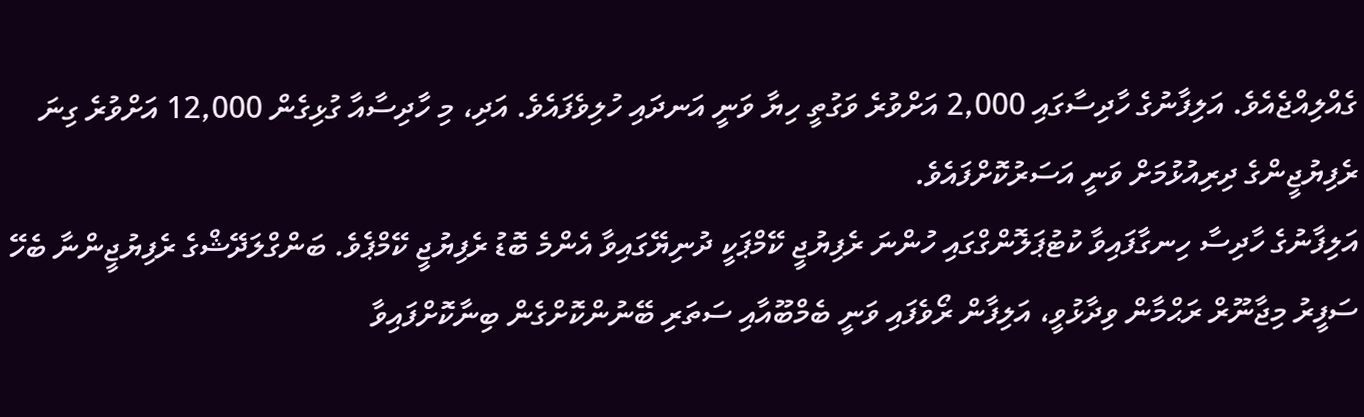ގެއްލިއްޖެއެވެ. އަލިފާނުގެ ހާދިސާގައި 2,000 އަށްވުރެ ވަގުތީ ހިޔާ ވަނީ އަނދައި ހުލިވެފައެވެ. އަދި، މި ހާދިސާއާ ގުޅިގެން 12,000 އަށްވުރެ ގިނަ ރެފިޔުޖީންގެ ދިރިއުޅުމަށް ވަނީ އަސަރުކޮށްފައެވެ.
އަލިފާނުގެ ހާދިސާ ހިނގާފައިވާ ކުޓުޕަލޮންގްގައި ހުންނަ ރެފިޔުޖީ ކޭމްޕަކީ ދުނިޔޭގައިވާ އެންމެ ބޮޑު ރެފިޔުޖީ ކޭމްޕެވެ. ބަންގްލަދޭޝްގެ ރެފިޔުޖީންނާ ބެހޭ ސަފީރު މިޖާނޫރް ރަޙްމާން ވިދާޅުވީ، އަލިފާން ރޯވެފައި ވަނީ ބެމްބޫއާއި ސަތަރި ބޭނުންކޮށްގެން ބިނާކޮށްފައިވާ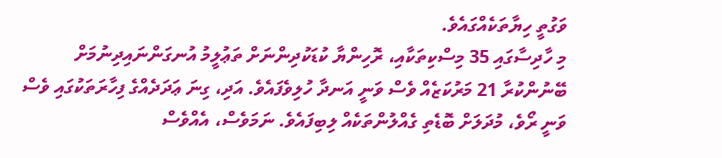ވަގުތީ ހިޔާތަކެއްގައެވެ.
މި ހާދިސާގައި 35 މިސްކިތަކާއި، ރޮހިންޔާ ކުޑަކުދިންނަށް ތަޢުލީމު އުނގަންނައިދިނުމަށް ބޭނުންކުރާ 21 މަރުކަޒެއް ވެސް ވަނީ އަނދާ ހުލިވެފައެވެ. އަދި، ގިނަ ޢަދަދެއްގެ ފިހާރަތަކުގައި ވެސް ވަނީ ރޯވެ، މުދަލަށް ބޮޑެތި ގެއްލުންތަކެއް ލިބިފައެވެ. ނަމަވެސް، އެއްވެސް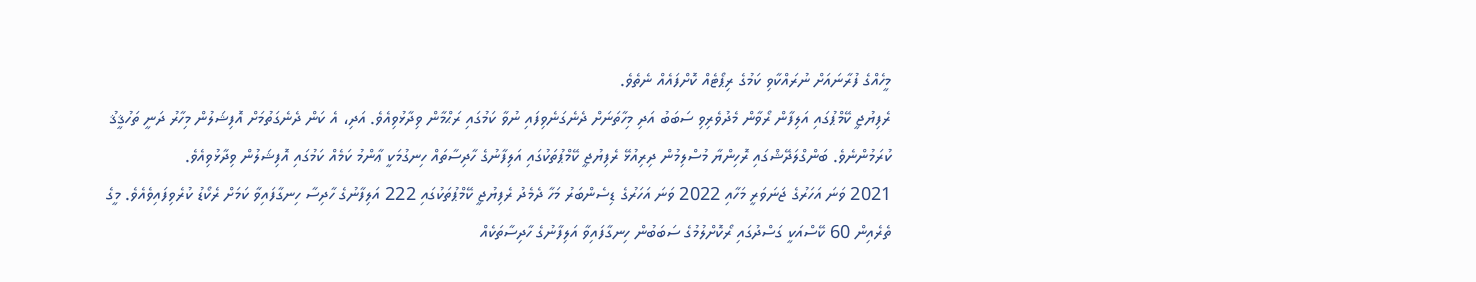މީހެއްގެ ފުރާނައަށް ނުރައްކާވި ކަމުގެ ރިޕޯޓެއް ކޮށްފައެއް ނެތެވެ.
ރެފިޔުޖީ ކޭމްޕުގައި އަލިފާން ރޯވާން މެދުވެރިވި ސަބަބު އަދި މިހާތަނަށް ދެނެގަނެވިފައި ނުވާ ކަމުގައި ރަޙްމާން ވިދާޅުވިއެވެ. އަދި، އެ ކަން ދެނެގަތުމަށް އޮފިޝަލުން މިހާރު ދަނީ ތަހުޤީޤު ކުރަމުންނެވެ. ބަންގްލަދޭޝްގައި ރޮހިންޔާ މުސްލިމުން ދިރިއުޅޭ ރެފިޔުޖީ ކޭމްޕުތަކުގައި އަލިފާނުގެ ހާދިސާތައް ހިނގުމަކީ ޢާންމު ކަމެއް ކަމުގައި އޮފިޝަލުން ވިދާޅުވިއެވެ.
2021 ވަނަ އަހަރުގެ ޖަނަވަރީ މަހާއި 2022 ވަނަ އަހަރުގެ ޑިސެންބަރު މަހާ ދެމެދު ރެފިޔުޖީ ކޭމްޕުތަކުގައި 222 އަލިފާނުގެ ހާދިސާ ހިނގާފައިވާ ކަމަށް ރެކޯޑު ކުރެވިފައިވެއެވެ. މީގެ ތެރެއިން 60 ކޭސްއަކީ ގަސްދުގައި ރޯކޮށްލުމުގެ ސަބަބުން ހިނގާފައިވާ އަލިފާނުގެ ހާދިސާތަކެއް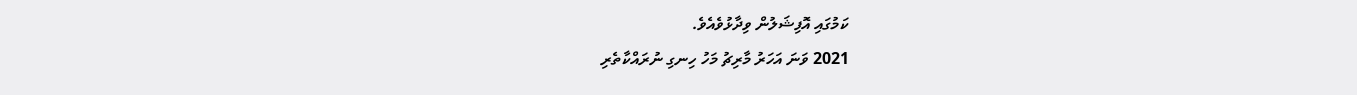ކަމުގައި އޮފިޝަލުން ވިދާޅުވެއެވެ.
2021 ވަނަ އަހަރު މާރިޗު މަހު ހިނގި ނުރައްކާތެރި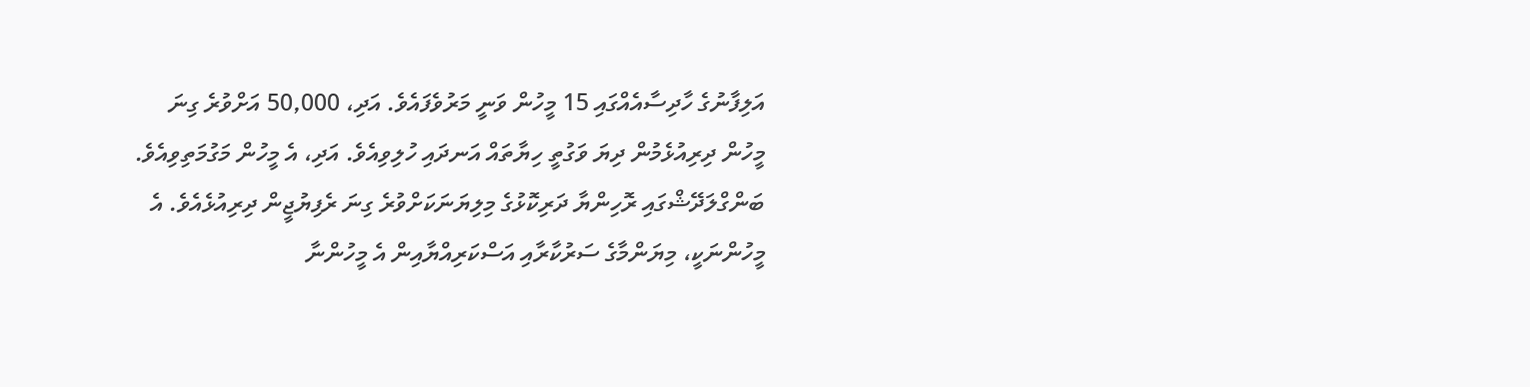އަލިފާނުގެ ހާދިސާއެއްގައި 15 މީހުން ވަނީ މަރުވެފައެވެ. އަދި، 50,000 އަށްވުރެ ގިނަ މީހުން ދިރިއުޅެމުން ދިޔަ ވަގުތީ ހިޔާތައް އަނދައި ހުލިވިއެވެ. އަދި، އެ މީހުން މަގުމަތިވިއެވެ.
ބަންގްލަދޭޝްގައި ރޮހިންޔާ ދަރިކޮޅުގެ މިލިޔަނަކަށްވުރެ ގިނަ ރެފިޔުޖީން ދިރިއުޅެއެވެ. އެ މީހުންނަކީ، މިޔަންމާގެ ސަރުކާރާއި އަސްކަރިއްޔާއިން އެ މީހުންނާ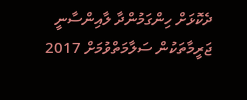ދެކޮޅަށް ހިންގަމުންދާ ލާއިންސާނީ ޖަރީމާތަކުން ސަލާމަތްވުމަށް 2017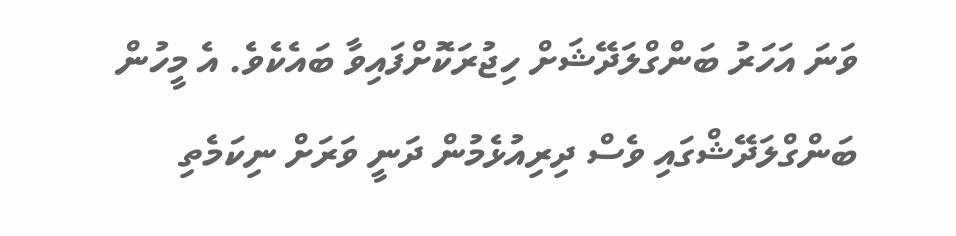ވަނަ އަހަރު ބަންގްލަދޭޝަށް ހިޖުރަކޮށްފައިވާ ބައެކެވެ. އެ މީހުން ބަންގްލަދޭޝްގައި ވެސް ދިރިއުޅެމުން ދަނީ ވަރަށް ނިކަމެތި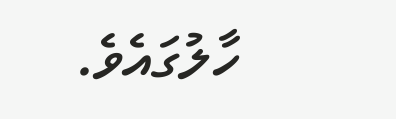ހާލުގައެވެ.